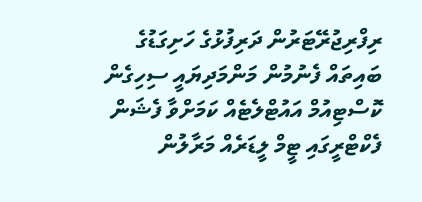ރިފްރިޖުރޭޓަރުން ދަރިފުޅުގެ ހަށިގަޑުގެ ބައިތައް ފެނުމުން މަންމަދިޔައީ ސިހިގެން
ކޮސްޓިއުމް އައުޓްލެޓެއް ކަމަށްވާ ފެޝަން ފެކްޓްރީގައި ޓީމް ލީޑަރެއް މަރާލުން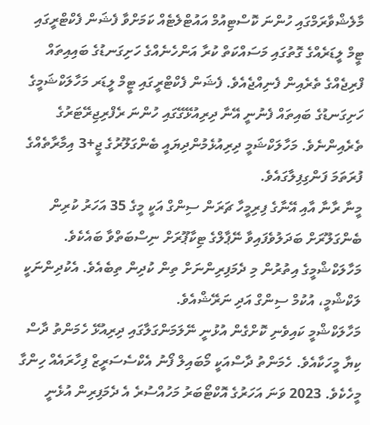މާލެޝްވާރަމްގައި ހުންނަ ކޮސްޓިއުމް އައުޓްލެޓެއް ކަމަށްވާ ފެޝަން ފެކްޓްރީގައި ޓީމް ލީޑަރެއްގެ ގޮތުގައި މަސައްކަތް ކުރާ އަންހެނެއްގެ ހަށިގަނޑުގެ ބައިއިތައް ފްރިޖެއްގެ ތެރެއިން ފެނިއްޖެއެވެ. ފެޝަން ފެކްޓްރީގައި ޓީމް ލީޑަރ މަހާލަކްޝަމީގެ ހަށިގަނޑުގެ ބައިތައް ފެނުނީ އޭނާ ދިރިއުޅޭގޭގައި ހުންނަ ރެފްރިޖިރޭޓަރުގެ ތެރެއިންނެވެ. މަހާލަކްޝަމީ ދިރިއުޅެމުންދިޔައީ ބެންގަލޫރުގެ ޖީ+3 އިމާރާތެއްގެ ފުރަތަމަ ފަންގިފިލާގައެވެ.
މީނާ ރާނާ އާއި އޭނާގެ ފިރިމީހާ ޗަރަން ސިންގް އަކީ މީގެ 35 އަހަރު ކުރިން ބެންގަލޫރަށް ބަދަލުވެފައިވާ ނޭޕާލްގެ ޓިކާޕޫރަށް ނިސްބަތްވާ ބައެކެވެ. މަހާލަކްޝްމީގެ އިތުރުން މި ދެމަފިރިންނަށް ތިން ކުދިން ތިބެއެވެ. އެކުދިންނަކީ ލަކްޝްމީ، އުކުމް ސިންގް އަދި ނަރޭޝްއެވެ.
މަހާލަކްޝްމީ ކައިވެނި ކޮށްގެން އުޅުނީ ނޭލަމަންގަލާގައި ދިރިއުޅޭ ހެމަންތު ދާސް ކިޔާ މީހަކާއެވެ. ހެމަންތު ދާސްއަކީ މޯބައިލް ފޯނު އެކްސެސަރީޒް ފިހާރައެއް ހިންގާ މީހެކެވެ. 2023 ވަނަ އަހަރުގެ އޮކްޓޯބަރު މަހުއްސުރެ އެ ދެމަފިރިން އުޅެނީ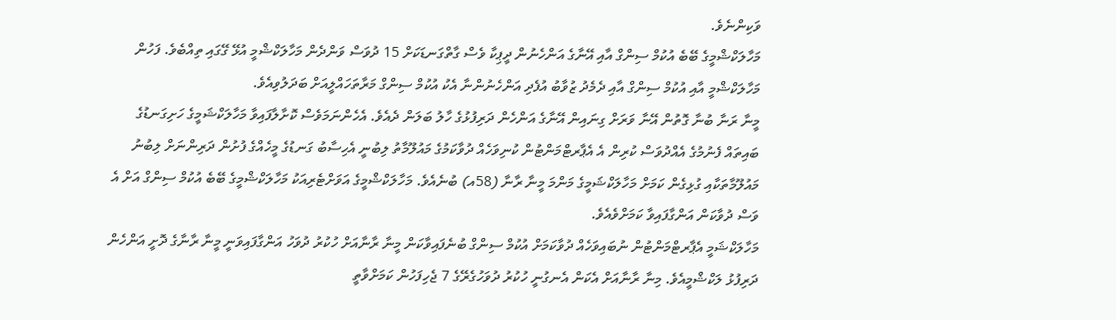ވަކިންނެވެ.
މަހާލަކްޝްމީގެ ބޭބެ އުކުމް ސިންގް އާއި އޭނާގެ އަންހެނުން ދީޕިކާ ވެސް ގާތްގަނޑަކަށް 15 ދުވަސް ވަންދެން މަހާލަކްޝްމީ އުޅޭ ގޭގައި ތިއްބެވެ. ފަހުން މަހާލަކްޝްމީ އާއި އުކުމް ސިންގް އާއި ދެމެދު ޒުވާބު އުފެދި އަންހެނުންނާ އެކު އުކުމް ސިންގް މަރާތަހައްލީއަށް ބަދަލުވިއެވެ.
މީނާ ރަނާ ބުނާ ގޮތުން އޭނާ ވަރަށް ގިނައިން އޭނާގެ އަންހެން ދަރިފުޅުގެ ހާލު ބަލަން ދެއެވެ. އެހެންނަމަވެސް ކޮށާލާފައިވާ މަހާލަކްޝަމީގެ ހަށިގަނޑުގެ ބައިތައް ފެނުމުގެ އެއްދުވަސް ކުރިން އެ އެޕާރޓްމަންޓުން ކުނިވަހެއް ދުވާކަމުގެ މައުލޫމާތު ލިބުނީ އެހިސާބު ގަނޑުގެ މީހެއްގެ ފުށުން ދަރިންނަށް ލިބުނު މައުލޫމާތަކާއި ގުޅިގެން ކަމަށް މަހާލަކްޝަމީގެ މަންމަ މީނާ ރާނާ (58އ) ބުނެއެވެ. މަހާލަކްޝްމީގެ އަވަށްޓެރިއަކު މަހާލަކްޝްމީގެ ބޭބެ އުކުމް ސިންގް އަށް އެ ވަސް ދުވާކަން އަންގާފައިވާ ކަމަށްވެއެވެ.
މަހާލަކްޝަމީ އެޕާރޓްމަންޓުން ނުބައިވަހެއް ދުވާކަމަށް އުކުމް ސިންގް ބުނެފައިވާކަން މީނާ ރާނާއަށް ހުކުރު ދުވަހު އަންގާފައިވަނީ މީނާ ރާނާގެ ދޮށީ އަންހެން ދަރިފުޅު ލަކްޝްމީއެވެ. މިނާ ރާނާއަށް އެކަން އެނގުނީ ހުކުރު ދުވަހުގެރޭގެ 7 ޖެހިފަހުން ކަމަށްވާތީ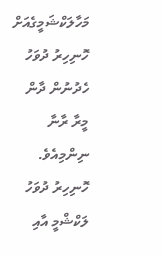މަހާލަކްޝަމީގެއަށް ހޮނިހިރު ދުވަހު ހެދުނުން ދާން މީރާ ރާނާ ނިންމިއެވެ. ހޮނިހިރު ދުވަހު ލަކްޝްމީ އާއި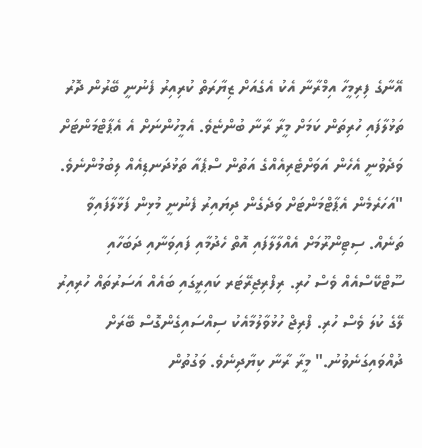އޭނާގެ ފިރިމީހާ އިމްރާނާ އެކު އެގެއަށް ޒިޔާރަތް ކުރިއިރު ފެނުނީ ބޭރުން ދޮރު ތަޅުލާފައި ހުރިތަން ކަމަށް މީރާ ރާނާ ބުންޏެވެ. އެމީހުންނަށް އެ އެޕާޓްމަންޓަށް ވަދެވުނީ އެހެން އަވަށްޓެރިއެއްގެ އަތުން ސްޕެއާ ތަޅުދަނޑިއެއް ލިބުމުންނެވެ.
"އަހަރެމެން އެޕާޓްމަންޓަށް ވަދެގެން ދިޔައިރު ފެނުނީ މުޅިން ފަޅާލާފައިވާ ތަނެއް. ސިޓިންރޫމަށް އެއްލާލާފައި އޮތް ހެދުމާއި ފައިވަނާއި ދަބަހާއި ސޫޓްކޭސްއެއް ވެސް ހުރި. ރިފްރިޖިރޭޓަރ ކައިރީގައި ބައެއް އަސަރުތައް ހުރިއިރު ލޭގެ ކުލަ ވެސް ހުރި. ފްރިޖް ހުޅުވާލުމާއެކު ސިއްސައިގެންގޮސް ބޭރަށް ދުއްވައިގަނެވުނު." މީރާ ރާނާ ކިޔާދިނެވެ. ވަގުތުން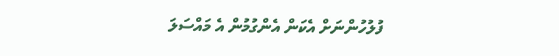ފުލުހުންނަށް އެކަން އެންގުމުން އެ މައްސަލަ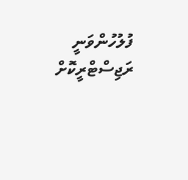ފުލުހުންވަނީ ރަޖިސްޓްރީކޮށް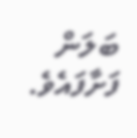ބަލަން ފަށާފައެވެ.